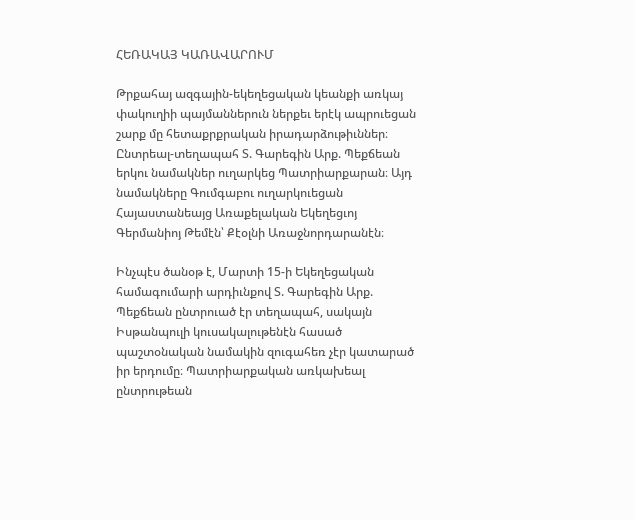ՀԵՌԱԿԱՅ ԿԱՌԱՎԱՐՈՒՄ

Թրքահայ ազգային-եկեղեցական կեանքի առկայ փակուղիի պայմաններուն ներքեւ երէկ ապրուեցան շարք մը հետաքրքրական իրադարձութիւններ։ Ընտրեալ-տեղապահ Տ. Գարեգին Արք. Պեքճեան երկու նամակներ ուղարկեց Պատրիարքարան։ Այդ նամակները Գումգաբու ուղարկուեցան Հայաստանեայց Առաքելական Եկեղեցւոյ Գերմանիոյ Թեմէն՝ Քէօլնի Առաջնորդարանէն։

Ինչպէս ծանօթ է, Մարտի 15-ի Եկեղեցական համագումարի արդիւնքով Տ. Գարեգին Արք. Պեքճեան ընտրուած էր տեղապահ, սակայն Իսթանպուլի կուսակալութենէն հասած պաշտօնական նամակին զուգահեռ չէր կատարած իր երդումը։ Պատրիարքական առկախեալ ընտրութեան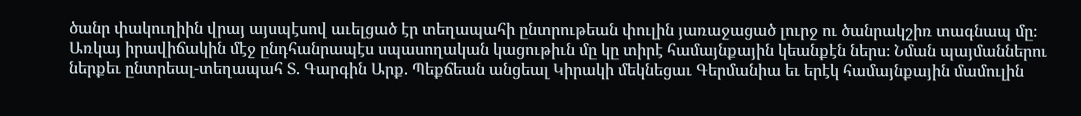ծանր փակուղիին վրայ այսպէսով աւելցած էր տեղապահի ընտրութեան փուլին յառաջացած լուրջ ու ծանրակշիռ տագնապ մը։ Առկայ իրավիճակին մէջ ընդհանրապէս սպասողական կացութիւն մը կը տիրէ համայնքային կեանքէն ներս։ Նման պայմաններու ներքեւ ընտրեալ-տեղապահ Տ. Գարգին Արք. Պեքճեան անցեալ Կիրակի մեկնեցաւ Գերմանիա եւ երէկ համայնքային մամուլին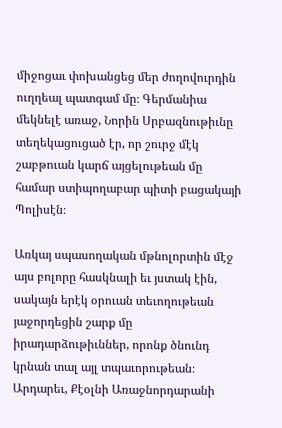միջոցաւ փոխանցեց մեր ժողովուրդին ուղղեալ պատգամ մը։ Գերմանիա մեկնելէ առաջ, Նորին Սրբազնութիւնը տեղեկացուցած էր, որ շուրջ մէկ շաբթուան կարճ այցելութեան մը համար ստիպողաբար պիտի բացակայի Պոլիսէն։

Առկայ սպասողական մթնոլորտին մէջ այս բոլորը հասկնալի եւ յստակ էին, սակայն երէկ օրուան տեւողութեան յաջորդեցին շարք մը իրադարձութիւններ, որոնք ծնունդ կրնան տալ այլ տպաւորութեան։ Արդարեւ, Քէօլնի Առաջնորդարանի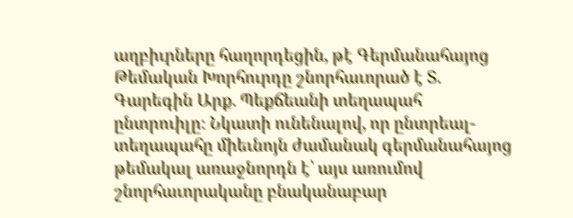աղբիւրները հաղորդեցին, թէ Գերմանահայոց Թեմական Խորհուրդը շնորհաւորած է Տ. Գարեգին Արք. Պեքճեանի տեղապահ ընտրուիլը։ Նկատի ունենալով, որ ընտրեալ-տեղապահը միեւնոյն ժամանակ գերմանահայոց թեմակալ առաջնորդն է՝ այս առումով շնորհաւորականը բնականաբար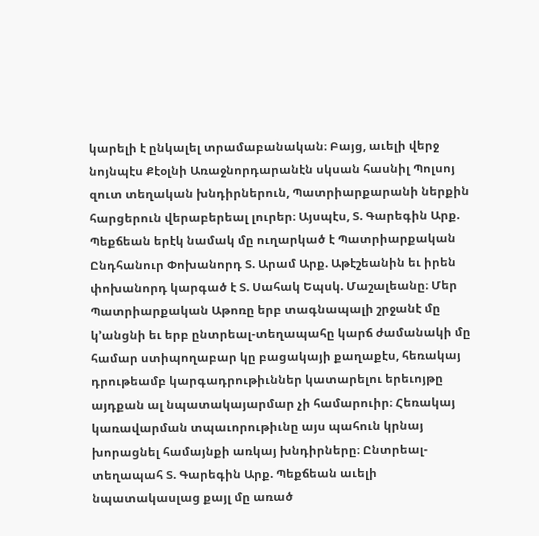կարելի է ընկալել տրամաբանական։ Բայց, աւելի վերջ նոյնպէս Քէօլնի Առաջնորդարանէն սկսան հասնիլ Պոլսոյ զուտ տեղական խնդիրներուն, Պատրիարքարանի ներքին հարցերուն վերաբերեալ լուրեր։ Այսպէս, Տ. Գարեգին Արք. Պեքճեան երէկ նամակ մը ուղարկած է Պատրիարքական Ընդհանուր Փոխանորդ Տ. Արամ Արք. Աթէշեանին եւ իրեն փոխանորդ կարգած է Տ. Սահակ Եպսկ. Մաշալեանը։ Մեր Պատրիարքական Աթոռը երբ տագնապալի շրջանէ մը կ՚անցնի եւ երբ ընտրեալ-տեղապահը կարճ ժամանակի մը համար ստիպողաբար կը բացակայի քաղաքէս, հեռակայ դրութեամբ կարգադրութիւններ կատարելու երեւոյթը այդքան ալ նպատակայարմար չի համարուիր։ Հեռակայ կառավարման տպաւորութիւնը այս պահուն կրնայ խորացնել համայնքի առկայ խնդիրները։ Ընտրեալ-տեղապահ Տ. Գարեգին Արք. Պեքճեան աւելի նպատակասլաց քայլ մը առած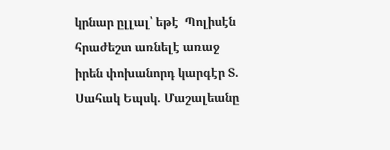կրնար ըլլալ՝ եթէ  Պոլիսէն հրաժեշտ առնելէ առաջ իրեն փոխանորդ կարգէր Տ. Սահակ Եպսկ. Մաշալեանը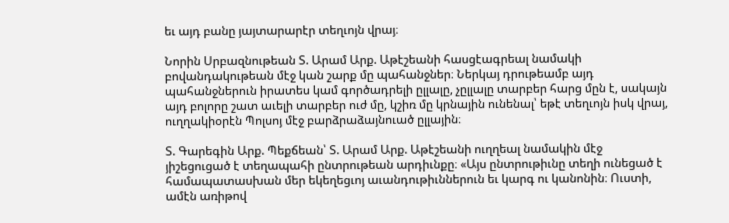եւ այդ բանը յայտարարէր տեղւոյն վրայ։

Նորին Սրբազնութեան Տ. Արամ Արք. Աթէշեանի հասցէագրեալ նամակի բովանդակութեան մէջ կան շարք մը պահանջներ։ Ներկայ դրութեամբ այդ պահանջներուն իրատես կամ գործադրելի ըլլալը, չըլլալը տարբեր հարց մըն է, սակայն այդ բոլորը շատ աւելի տարբեր ուժ մը, կշիռ մը կրնային ունենալ՝ եթէ տեղւոյն իսկ վրայ, ուղղակիօրէն Պոլսոյ մէջ բարձրաձայնուած ըլլային։

Տ. Գարեգին Արք. Պեքճեան՝ Տ. Արամ Արք. Աթէշեանի ուղղեալ նամակին մէջ յիշեցուցած է տեղապահի ընտրութեան արդիւնքը։ «Այս ընտրութիւնը տեղի ունեցած է համապատասխան մեր եկեղեցւոյ աւանդութիւններուն եւ կարգ ու կանոնին։ Ուստի, ամէն առիթով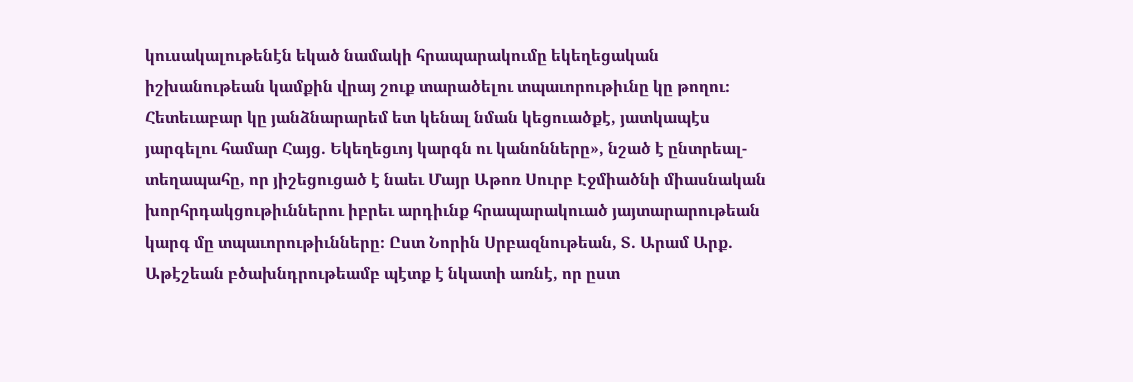կուսակալութենէն եկած նամակի հրապարակումը եկեղեցական իշխանութեան կամքին վրայ շուք տարածելու տպաւորութիւնը կը թողու։ Հետեւաբար կը յանձնարարեմ ետ կենալ նման կեցուածքէ, յատկապէս յարգելու համար Հայց. Եկեղեցւոյ կարգն ու կանոնները», նշած է ընտրեալ-տեղապահը, որ յիշեցուցած է նաեւ Մայր Աթոռ Սուրբ Էջմիածնի միասնական խորհրդակցութիւններու իբրեւ արդիւնք հրապարակուած յայտարարութեան կարգ մը տպաւորութիւնները։ Ըստ Նորին Սրբազնութեան, Տ. Արամ Արք. Աթէշեան բծախնդրութեամբ պէտք է նկատի առնէ, որ ըստ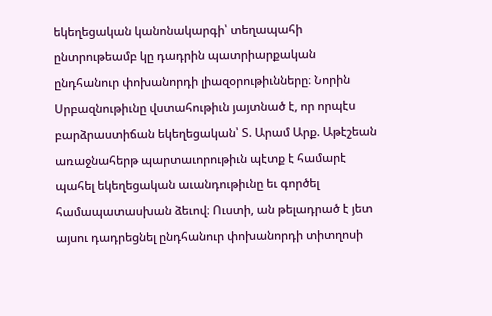եկեղեցական կանոնակարգի՝ տեղապահի ընտրութեամբ կը դադրին պատրիարքական ընդհանուր փոխանորդի լիազօրութիւնները։ Նորին Սրբազնութիւնը վստահութիւն յայտնած է, որ որպէս բարձրաստիճան եկեղեցական՝ Տ. Արամ Արք. Աթէշեան առաջնահերթ պարտաւորութիւն պէտք է համարէ պահել եկեղեցական աւանդութիւնը եւ գործել համապատասխան ձեւով։ Ուստի, ան թելադրած է յետ այսու դադրեցնել ընդհանուր փոխանորդի տիտղոսի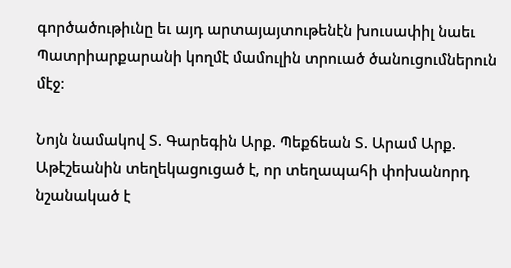գործածութիւնը եւ այդ արտայայտութենէն խուսափիլ նաեւ Պատրիարքարանի կողմէ մամուլին տրուած ծանուցումներուն մէջ։

Նոյն նամակով Տ. Գարեգին Արք. Պեքճեան Տ. Արամ Արք. Աթէշեանին տեղեկացուցած է, որ տեղապահի փոխանորդ նշանակած է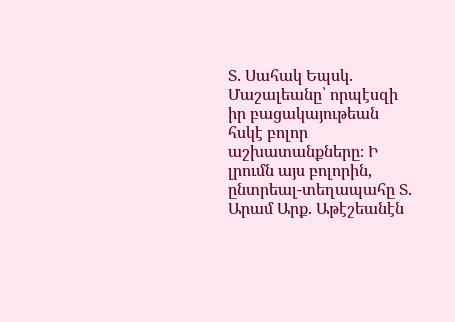Տ. Սահակ Եպսկ. Մաշալեանը՝ որպէսզի իր բացակայութեան հսկէ բոլոր աշխատանքները։ Ի լրումն այս բոլորին, ընտրեալ-տեղապահը Տ. Արամ Արք. Աթէշեանէն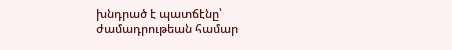խնդրած է պատճէնը՝ ժամադրութեան համար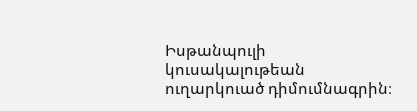Իսթանպուլի կուսակալութեան ուղարկուած դիմումնագրին։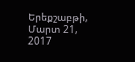Երեքշաբթի, Մարտ 21, 2017